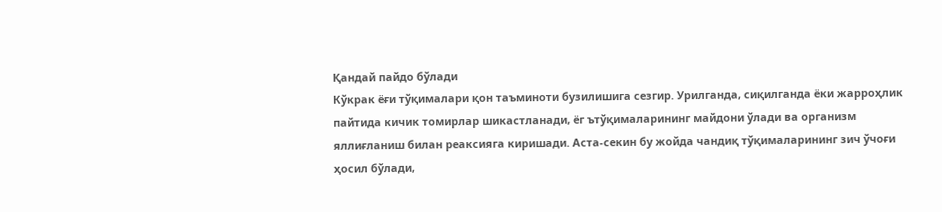Қандай пайдо бўлади
Кўкрак ёғи тўқималари қон таъминоти бузилишига сезгир. Урилганда, сиқилганда ёки жарроҳлик пайтида кичик томирлар шикастланади, ёг ътўқималарининг майдони ўлади ва организм яллиғланиш билан реаксияга киришади. Аста-секин бу жойда чандиқ тўқималарининг зич ўчоғи ҳосил бўлади,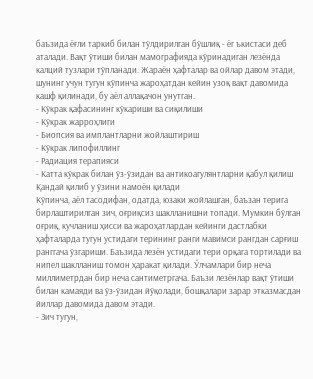баъзида ёғли таркиб билан тўлдирилган бўшлиқ - ёг ъкистаси деб аталади. Вақт ўтиши билан мамографияда кўринадиган лезёнда калций тузлари тўпланади. Жараён ҳафталар ва ойлар давом этади, шунинг учун тугун кўпинча жароҳатдан кейин узоқ вақт давомида кашф қилинади, бу аёл аллақачон унутган.
- Кўкрак қафасининг кўкариши ва сиқилиши
- Кўкрак жарроҳлиги
- Биопсия ва имплантларни жойлаштириш
- Кўкрак липофиллинг
- Радиация терапияси
- Катта кўкрак билан ўз-ўзидан ва антикоагулянтларни қабул қилиш
Қандай қилиб у ўзини намоён қилади
Кўпинча, аёл тасодифан, одатда, юзаки жойлашган, баъзан терига бирлаштирилган зич, оғриқсиз шаклланишни топади. Мумкин бўлган оғриқ, кучланиш ҳисси ва жароҳатлардан кейинги дастлабки ҳафталарда тугун устидаги терининг ранги мавимси рангдан сарғиш ранггача ўзгариши. Баъзида лезён устидаги тери орқага тортилади ва нипел шаклланиш томон ҳаракат қилади. Ўлчамлари бир неча миллиметрдан бир неча сантиметргача. Баъзи лезёнлар вақт ўтиши билан камаяди ва ўз-ўзидан йўқолади, бошқалари зарар этказмасдан йиллар давомида давом этади.
- Зич тугун,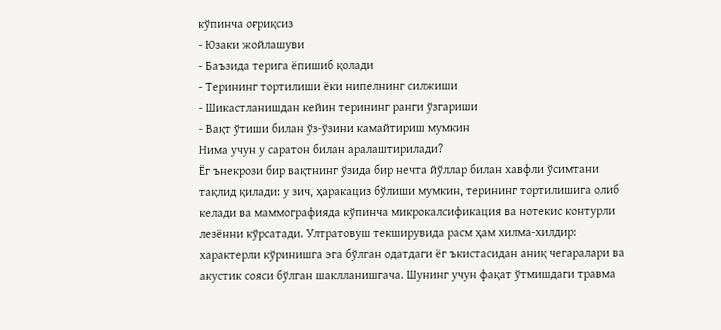кўпинча оғриқсиз
- Юзаки жойлашуви
- Баъзида терига ёпишиб қолади
- Терининг тортилиши ёки нипелнинг силжиши
- Шикастланишдан кейин терининг ранги ўзгариши
- Вақт ўтиши билан ўз-ўзини камайтириш мумкин
Нима учун у саратон билан аралаштирилади?
Ёг ънекрози бир вақтнинг ўзида бир нечта йўллар билан хавфли ўсимтани тақлид қилади: у зич, ҳаракациз бўлиши мумкин, терининг тортилишига олиб келади ва маммографияда кўпинча микрокалсификация ва нотекис контурли лезённи кўрсатади. Ултратовуш текширувида расм ҳам хилма-хилдир: характерли кўринишга эга бўлган одатдаги ёг ъкистасидан аниқ чегаралари ва акустик сояси бўлган шаклланишгача. Шунинг учун фақат ўтмишдаги травма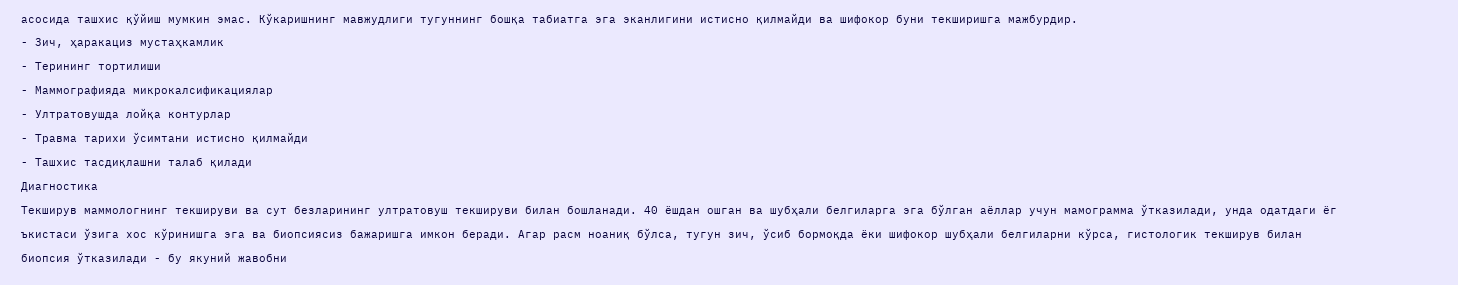асосида ташхис қўйиш мумкин эмас. Кўкаришнинг мавжудлиги тугуннинг бошқа табиатга эга эканлигини истисно қилмайди ва шифокор буни текширишга мажбурдир.
- Зич, ҳаракациз мустаҳкамлик
- Терининг тортилиши
- Маммографияда микрокалсификациялар
- Ултратовушда лойқа контурлар
- Травма тарихи ўсимтани истисно қилмайди
- Ташхис тасдиқлашни талаб қилади
Диагностика
Текширув маммологнинг текшируви ва сут безларининг ултратовуш текшируви билан бошланади. 40 ёшдан ошган ва шубҳали белгиларга эга бўлган аёллар учун мамограмма ўтказилади, унда одатдаги ёг ъкистаси ўзига хос кўринишга эга ва биопсиясиз бажаришга имкон беради. Агар расм ноаниқ бўлса, тугун зич, ўсиб бормоқда ёки шифокор шубҳали белгиларни кўрса, гистологик текширув билан биопсия ўтказилади - бу якуний жавобни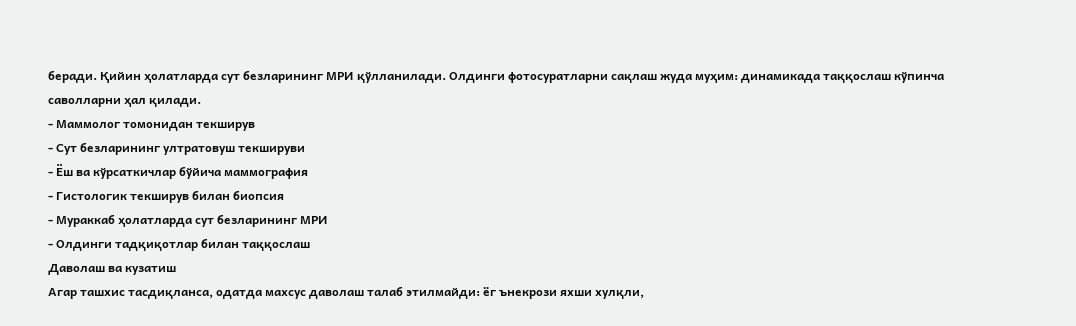беради. Қийин ҳолатларда сут безларининг МРИ қўлланилади. Олдинги фотосуратларни сақлаш жуда муҳим: динамикада таққослаш кўпинча саволларни ҳал қилади.
- Маммолог томонидан текширув
- Сут безларининг ултратовуш текшируви
- Ёш ва кўрсаткичлар бўйича маммография
- Гистологик текширув билан биопсия
- Мураккаб ҳолатларда сут безларининг МРИ
- Олдинги тадқиқотлар билан таққослаш
Даволаш ва кузатиш
Агар ташхис тасдиқланса, одатда махсус даволаш талаб этилмайди: ёг ънекрози яхши хулқли,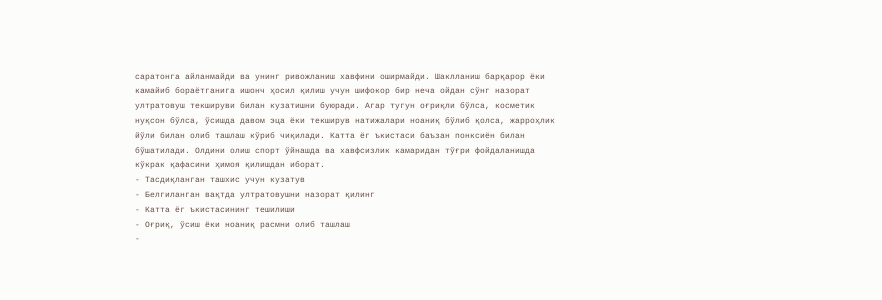саратонга айланмайди ва унинг ривожланиш хавфини оширмайди. Шаклланиш барқарор ёки камайиб бораётганига ишонч ҳосил қилиш учун шифокор бир неча ойдан сўнг назорат ултратовуш текшируви билан кузатишни буюради. Агар тугун оғриқли бўлса, косметик нуқсон бўлса, ўсишда давом эца ёки текширув натижалари ноаниқ бўлиб қолса, жарроҳлик йўли билан олиб ташлаш кўриб чиқилади. Катта ёг ъкистаси баъзан понксиён билан бўшатилади. Олдини олиш спорт ўйнашда ва хавфсизлик камаридан тўғри фойдаланишда кўкрак қафасини ҳимоя қилишдан иборат.
- Тасдиқланган ташхис учун кузатув
- Белгиланган вақтда ултратовушни назорат қилинг
- Катта ёг ъкистасининг тешилиши
- Оғриқ, ўсиш ёки ноаниқ расмни олиб ташлаш
-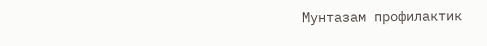Мунтазам профилактик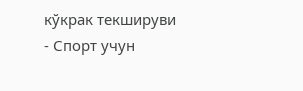кўкрак текшируви
- Спорт учун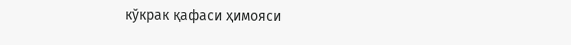кўкрак қафаси ҳимояси